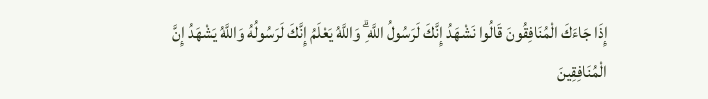إِذَا جَاءَكَ الْمُنَافِقُونَ قَالُوا نَشْهَدُ إِنَّكَ لَرَسُولُ اللَّهِ ۗ وَاللَّهُ يَعْلَمُ إِنَّكَ لَرَسُولُهُ وَاللَّهُ يَشْهَدُ إِنَّ الْمُنَافِقِينَ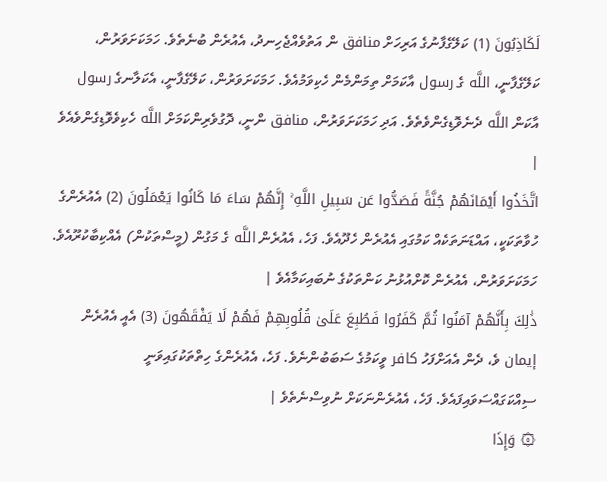لَكَاذِبُونَ (1) ކަލޭގެފާނުގެ އަރިހަށް منافق ން އަތުވެއްޖެހިނދު، އެއުރެން ބުނެތެވެ. ހަމަކަށަވަރުން، ކަލޭގެފާނީ، اللَّه ގެ رسول އާކަމަށް ތިމަންމެން ހެކިވަމުއެވެ. ހަމަކަށަވަރުން، ކަލޭގެފާނީ، އެކަލާނގެ رسول އާކަން اللَّه ދެނެވޮޑިގެންވެތެވެ. އަދި ހަމަކަށަވަރުން، منافق ންނީ، ދޮގުވެރިންކަމަށް اللَّه ހެކިވެވޮޑިގެންވެއެވެ |
اتَّخَذُوا أَيْمَانَهُمْ جُنَّةً فَصَدُّوا عَن سَبِيلِ اللَّهِ ۚ إِنَّهُمْ سَاءَ مَا كَانُوا يَعْمَلُونَ (2) އެއުރެންގެ ހުވާތަކަކީ، އައްޑަނަތަކެއް ކަމުގައި އެއުރެން ހެދޫއެވެ. ފަހެ، އެއުރެން اللَّه ގެ މަގުން (މީސްތަކުން) އެއްކިބާކުރޫއެވެ. ހަމަކަށަވަރުން، އެއުރެން ކޮށްއުޅުނު ކަންތަކުގެ ނުބައިކަމާއެވެ |
ذَٰلِكَ بِأَنَّهُمْ آمَنُوا ثُمَّ كَفَرُوا فَطُبِعَ عَلَىٰ قُلُوبِهِمْ فَهُمْ لَا يَفْقَهُونَ (3) އެއީ އެއުރެން إيمان ވެ، ދެން އެއަށްފަހު كافر ވީކަމުގެ ސަބަބުންނެވެ. ފަހެ، އެއުރެންގެ ހިތްތަކުގައިވަނީ ސިއްކަގައްސަވައިފައެވެ. ފަހެ، އެއުރެންނަކަށް ނުވިސްނެތެވެ |
۞ وَإِذَا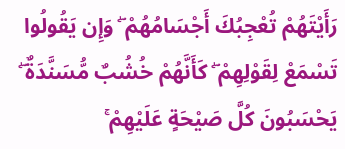رَأَيْتَهُمْ تُعْجِبُكَ أَجْسَامُهُمْ ۖ وَإِن يَقُولُوا تَسْمَعْ لِقَوْلِهِمْ ۖ كَأَنَّهُمْ خُشُبٌ مُّسَنَّدَةٌ ۖ يَحْسَبُونَ كُلَّ صَيْحَةٍ عَلَيْهِمْ ۚ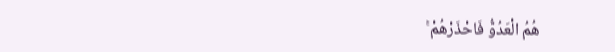هُمُ الْعَدُوُّ فَاحْذَرْهُمْ ۚ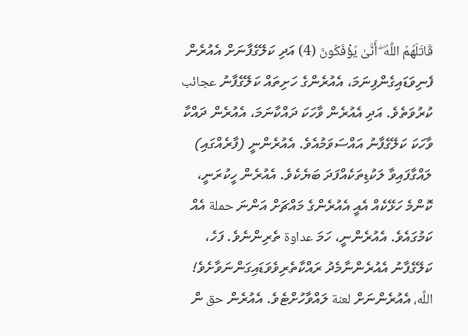قَاتَلَهُمُ اللَّهُ ۖ أَنَّىٰ يُؤْفَكُونَ (4) އަދި ކަލޭގެފާނަށް އެއުރެން ފެނިވަޑައިގެންފިނަމަ، އެއުރެންގެ ހަށިތައް ކަލޭގެފާނު عجائب ކުރުވަތެވެ. އަދި އެއުރެން ވާހަކަ ދައްކާނަމަ، އެއުރެން ދައްކާ ވާހަކަ ކަލޭގެފާނު އައްސަވަމުއެވެ. އެއުރެންނީ (ފާރެއްގައި) ލައްގާފައިވާ ލަކުޑިތަކެއްފަދަ ބަޔެކެވެ. އެއުރެން ހީކުރަނީ، ކޮންމެ ހަޅޭކެއް އެއީ އެއުރެންގެ މައްޗަށް އަންނަ حملة އެއް ކަމުގައެވެ. އެއުރެންނީ، ހަމަ عداوة ތެރިންނެވެ. ފަހެ، ކަލޭގެފާނު އެއުރެންނާމެދު ރައްކާތެރިވެވަޑައިގަންނަވާށެވެ! اللَّه، އެއުރެންނަށް لعنة ލައްވާހުށްޓެވެ. އެއުރެން حق ން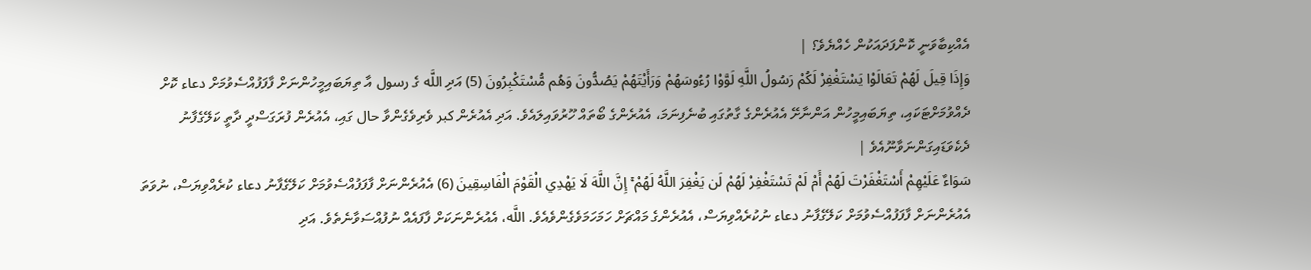އެއްކިބާވަނީ ކޮންފަދައަކުން ހެއްޔެވެ؟ |
وَإِذَا قِيلَ لَهُمْ تَعَالَوْا يَسْتَغْفِرْ لَكُمْ رَسُولُ اللَّهِ لَوَّوْا رُءُوسَهُمْ وَرَأَيْتَهُمْ يَصُدُّونَ وَهُم مُّسْتَكْبِرُونَ (5) އަދި اللَّه ގެ رسول އާ ތިޔަބައިމީހުންނަށް ފާފަފުއްސެވުމަށް دعاء ކޮށް ދެއްވުމަށްޓަކައި، ތިޔަބައިމީހުން އަންނާށޭ އެއުރެންގެ ގާތުގައި ބުނެފިނަމަ، އެއުރެންގެ ބޯތައް ހޫރުވައިލައެވެ. އަދި އެއުރެން كبر ވެރިވެގެންވާ حال ގައި، އެއުރެން ފުރަގަސްދީ ދާތީ ކަލޭގެފާނު ދެކެވަޑައިގަންނަވާނޫއެވެ |
سَوَاءٌ عَلَيْهِمْ أَسْتَغْفَرْتَ لَهُمْ أَمْ لَمْ تَسْتَغْفِرْ لَهُمْ لَن يَغْفِرَ اللَّهُ لَهُمْ ۚ إِنَّ اللَّهَ لَا يَهْدِي الْقَوْمَ الْفَاسِقِينَ (6) އެއުރެންނަށް ފާފަފުއްސެވުމަށް ކަލޭގެފާނު دعاء ކުރެއްވިޔަސް، ނުވަތަ އެއުރެންނަށް ފާފަފުއްސެވުމަށް ކަލޭގެފާނު دعاء ނުކުރެއްވިޔަސް، އެއުރެންގެ މައްޗަށް ހަމަހަމަވެގެންވެއެވެ. اللَّه، އެއުރެންނަކަށް ފާފައެއް ނުފުއްސަވާނެތެވެ. އަދި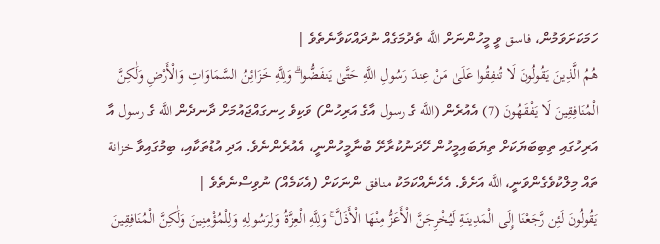ހަމަކަށަވަމުން، فاسق ވީ މީހުންނަށް اللَّه ތެދުމަގެއް ނުދައްކަވާނެތެވެ |
هُمُ الَّذِينَ يَقُولُونَ لَا تُنفِقُوا عَلَىٰ مَنْ عِندَ رَسُولِ اللَّهِ حَتَّىٰ يَنفَضُّوا ۗ وَلِلَّهِ خَزَائِنُ السَّمَاوَاتِ وَالْأَرْضِ وَلَٰكِنَّ الْمُنَافِقِينَ لَا يَفْقَهُونَ (7) އެއުރެން (اللَّه ގެ رسول އާގެ އަރިހުން) ވަކިވެ ހިނގައްޖައުމަށް ދާނދެން اللَّه ގެ رسول އާ އަރިހުގައި ތިބިބަޔަކަށް ތިޔަބައިމީހުން ހޭދަނުކުރާށޭ ބުނާމީހުންނީ، އެއުރެންނެވެ. އަދި އުޑުތަކާއި، ބިމުގައިވާ خزانة ތައް މިލްކުވެގެންވަނީ، اللَّه އަށެވެ. އެހެނެއްކަމަކު منافق ންނަކަށް (އެކަމެއް) ނުވިސްނެތެވެ |
يَقُولُونَ لَئِن رَّجَعْنَا إِلَى الْمَدِينَةِ لَيُخْرِجَنَّ الْأَعَزُّ مِنْهَا الْأَذَلَّ ۚ وَلِلَّهِ الْعِزَّةُ وَلِرَسُولِهِ وَلِلْمُؤْمِنِينَ وَلَٰكِنَّ الْمُنَافِقِينَ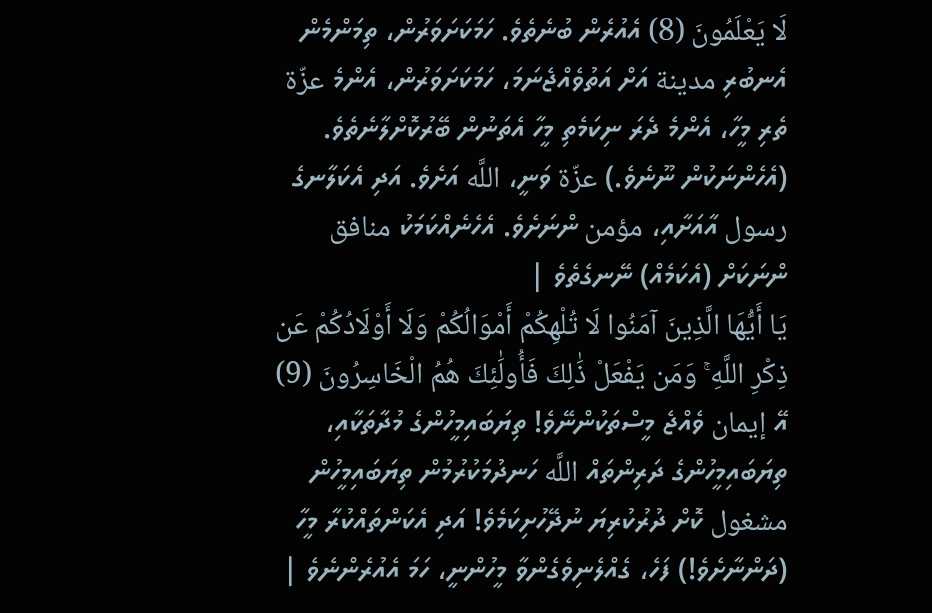لَا يَعْلَمُونَ (8) އެއުރެން ބުނެތެވެ. ހަމަކަށަވަރުން، ތިމަންމެން އެނބުރި مدينة އަށް އަތުވެއްޖެނަމަ، ހަމަކަށަވަރުން، އެންމެ عزّة ތެރި މީހާ، އެންމެ ދެރަ ނިކަމެތި މީހާ އެތަނުން ބޭރުކޮށްލާނެތެވެ. (އެހެންނަކުން ނޫނެވެ.) عزّة ވަނީ، اللَّه އަށެވެ. އަދި އެކަލާނގެ رسول އާއަށާއި، مؤمن ންނަށެވެ. އެހެނެއްކަމަކު منافق ންނަކަށް (އެކަމެއް) ނޭނގެތެވެ |
يَا أَيُّهَا الَّذِينَ آمَنُوا لَا تُلْهِكُمْ أَمْوَالُكُمْ وَلَا أَوْلَادُكُمْ عَن ذِكْرِ اللَّهِ ۚ وَمَن يَفْعَلْ ذَٰلِكَ فَأُولَٰئِكَ هُمُ الْخَاسِرُونَ (9) އޭ إيمان ވެއްޖެ މީސްތަކުންނޭވެ! ތިޔަބައިމީހުންގެ މުދާތަކާއި، ތިޔަބައިމީހުންގެ ދަރިންތައް اللَّه ހަނދުމަކުރުމުން ތިޔަބައިމީހުން مشغول ކޮށް ދުރުކުރިޔަ ނުދޭހުށިކަމެވެ! އަދި އެކަންތައްކުރާ މީހާ (ދަންނާށެވެ!) ފަހެ، ގެއްލެނިވެގެންވާ މީހުންނީ، ހަމަ އެއުރެންނެވެ |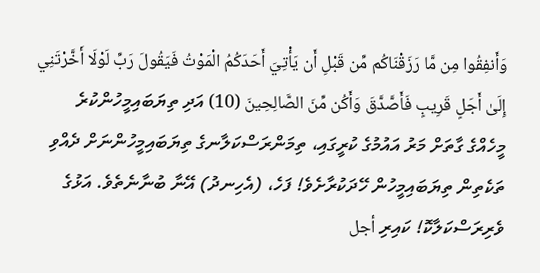وَأَنفِقُوا مِن مَّا رَزَقْنَاكُم مِّن قَبْلِ أَن يَأْتِيَ أَحَدَكُمُ الْمَوْتُ فَيَقُولَ رَبِّ لَوْلَا أَخَّرْتَنِي إِلَىٰ أَجَلٍ قَرِيبٍ فَأَصَّدَّقَ وَأَكُن مِّنَ الصَّالِحِينَ (10) އަދި ތިޔަބައިމީހުންކުރެ މީހެއްގެ ގާތަށް މަރު އައުމުގެ ކުރީގައި، ތިމަންރަސްކަލާނގެ ތިޔަބައިމީހުންނަށް ދެއްވި ތަކެތިން ތިޔަބައިމީހުން ހޭދަކުރާށެވެ! ފަހެ، (އެހިނދު) އޭނާ ބުނާނެތެވެ. އަޅުގެ ވެރިރަސްކަލާކޮ! ކައިރި أجل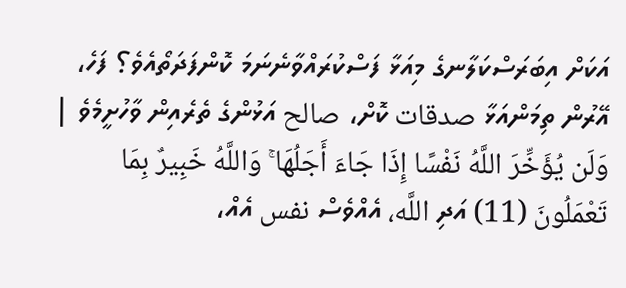އަކަށް އިބަރަސްކަލާނގެ މިއަޅާ ފަސްކުރައްވާނެނަމަ ކޮންފަދަތޯއެވެ؟ ފަހެ، އޭރުން ތިމަންއަޅާ صدقات ކޮށް، صالح އަޅުންގެ ތެރެއިން ވާހުށީމެވެ |
وَلَن يُؤَخِّرَ اللَّهُ نَفْسًا إِذَا جَاءَ أَجَلُهَا ۚ وَاللَّهُ خَبِيرٌ بِمَا تَعْمَلُونَ (11) އަދި اللَّه، އެއްވެސް نفس އެއް،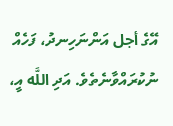އޭގެ أجل އަންނަހިނދު، ފަހެއް ނުކުރައްވާނެތެވެ. އަދި اللَّه އީ،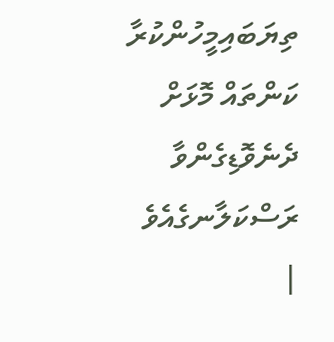ތިޔަބައިމީހުންކުރާ ކަންތައް މޮޅަށް ދެނެވޮޑިގެންވާ ރަސްކަލާނގެއެވެ |